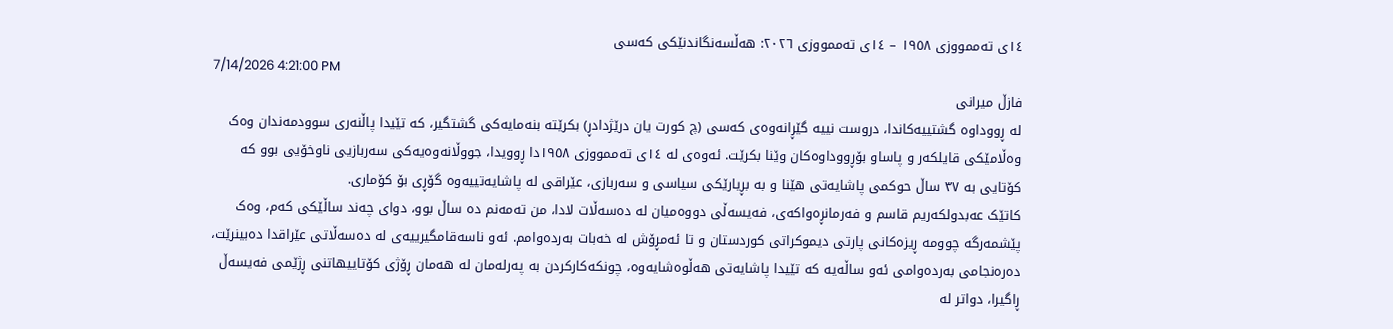١٤ی تەممووزی ١٩٥٨ – ١٤ی تەممووزی ٢٠٢٦: هەڵسەنگاندنێکی کەسی
7/14/2026 4:21:00 PM
فازڵ میرانی
لە ڕووداوە گشتییەکاندا، دروست نییە گێڕانەوەی کەسی (چ کورت یان درێژدادڕ) بکرێتە بنەمایەکی گشتگیر، کە تێیدا پاڵنەری سوودمەندان وەک وەڵامێکی قایلکەر و پاساو بۆڕووداوەکان وێنا بکرێت. ئەوەی لە ١٤ی تەممووزی ١٩٥٨دا ڕوویدا، جووڵانەوەیەکی سەربازیی ناوخۆیی بوو کە کۆتایی بە ٣٧ ساڵ حوکمی پاشایەتی هێنا و بە بڕیارێکی سیاسی و سەربازی، عێراقی لە پاشایەتییەوە گۆڕی بۆ کۆماری.
کاتێک عەبدولکەریم قاسم و فەرمانڕەواکەی، فەیسەڵی دووەمیان لە دەسەڵات لادا، من تەمەنم دە ساڵ بوو، دوای چەند ساڵێکی کەم، وەک پێشمەرگە چوومە ڕیزەکانی پارتی دیموکراتی کوردستان و تا ئەمڕۆش لە خەبات بەردەوامم. ئەو ناسەقامگیرییەی لە دەسەڵاتی عێراقدا دەبینرێت، دەرەنجامی بەردەوامی ئەو ساڵەیە کە تێیدا پاشایەتی هەڵوەشایەوە، چونکەکارکردن بە پەرلەمان لە هەمان ڕۆژی کۆتاییهاتنی ڕژێمی فەیسەڵ ڕاگیرا، دواتر لە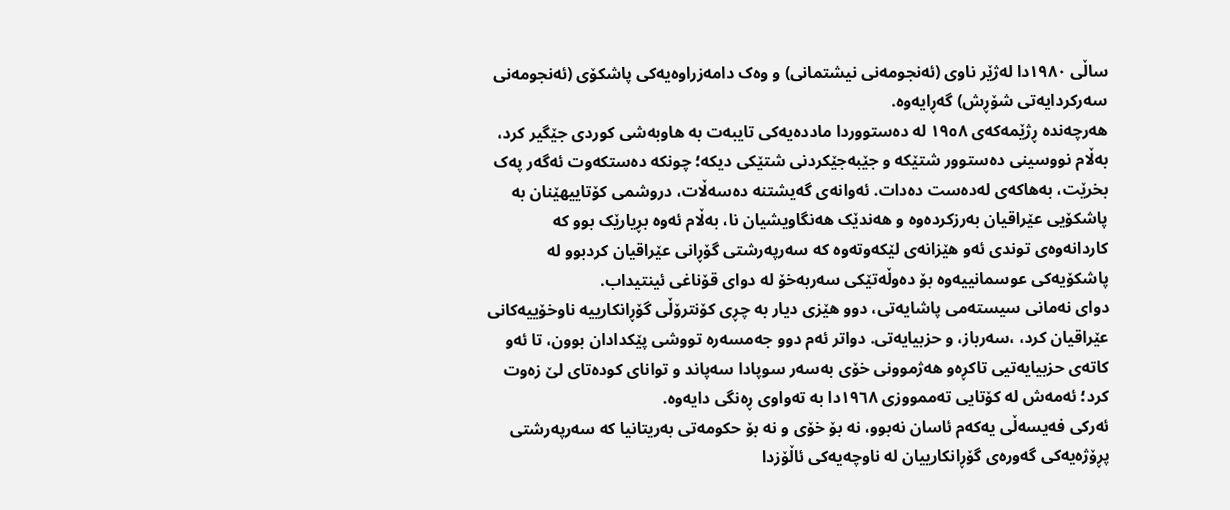ساڵی ١٩٨٠دا لەژێر ناوی (ئەنجومەنی نیشتمانی) و وەک دامەزراوەیەکی پاشکۆی (ئەنجومەنی سەرکردایەتی شۆڕش) گەڕایەوە.
هەرچەندە ڕژێمەکەی ١٩٥٨ لە دەستووردا ماددەیەکی تایبەت بە هاوبەشی کوردی جێگیر کرد، بەڵام نووسینی دەستوور شتێکە و جێبەجێکردنی شتێکی دیکە؛ چونکە دەستکەوت ئەگەر پەک بخرێت، بەهاکەی لەدەست دەدات. ئەوانەی گەیشتنە دەسەڵات، دروشمی کۆتاییهێنان بە پاشکۆیی عێراقیان بەرزکردەوە و هەندێک هەنگاویشیان نا، بەڵام ئەوە بڕیارێک بوو کە کاردانەوەی توندی ئەو هێزانەی لێکەوتەوە کە سەرپەرشتی گۆڕانی عێراقیان کردبوو لە پاشکۆیەکی عوسمانییەوە بۆ دەوڵەتێکی سەربەخۆ لە دوای قۆناغی ئینتیداب.
دوای نەمانی سیستەمی پاشایەتی، دوو هێزی دیار بە چڕی کۆنترۆڵی گۆڕانکارییە ناوخۆییەکانی عێراقیان کرد، ،سەرباز، و حزبیایەتی. دواتر ئەم دوو جەمسەرە تووشی پێکدادان بوون، تا ئەو کاتەی حزبیایەتیی تاکڕەو هەژموونی خۆی بەسەر سوپادا سەپاند و توانای کودەتای لێ زەوت کرد؛ ئەمەش لە کۆتایی تەممووزی ١٩٦٨دا بە تەواوی ڕەنگی دایەوە.
ئەرکی فەیسەڵی یەکەم ئاسان نەبوو، نە بۆ خۆی و نە بۆ حکومەتی بەریتانیا کە سەرپەرشتی پڕۆژەیەکی گەورەی گۆڕانکارییان لە ناوچەیەکی ئاڵۆزدا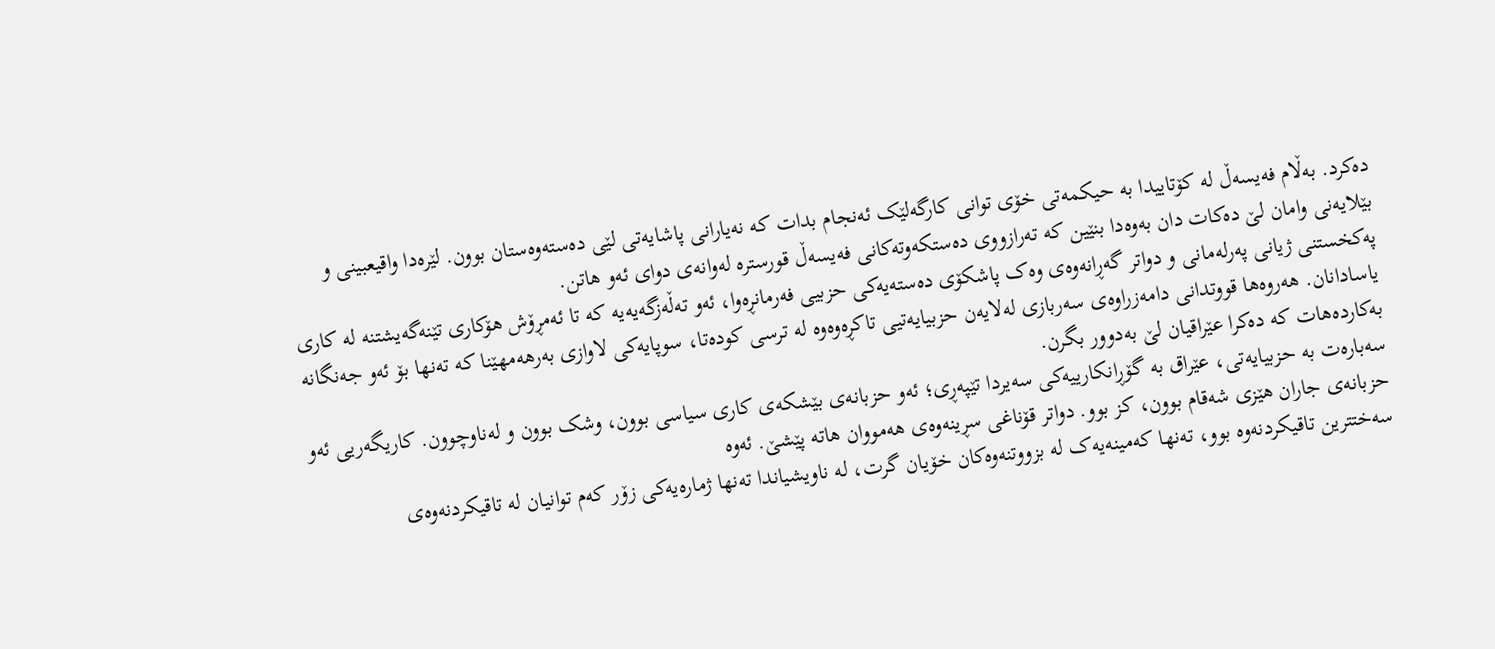دەکرد. بەڵام فەیسەڵ لە کۆتاییدا بە حیکمەتی خۆی توانی کارگەلێک ئەنجام بدات کە نەیارانی پاشایەتی لێی دەستەوەستان بوون. لێرەدا واقیعبینی و بێلایەنی وامان لێ دەکات دان بەوەدا بنێین کە تەرازووی دەستکەوتەکانی فەیسەڵ قورسترە لەوانەی دوای ئەو هاتن.
پەکخستنی ژیانی پەرلەمانی و دواتر گەڕانەوەی وەک پاشکۆی دەستەیەکی حزبیی فەرمانڕەوا، ئەو تەڵەزگەیەیە کە تا ئەمڕۆش هۆکاری تێنەگەیشتنە لە کاری یاسادانان. هەروەها قووتدانی دامەزراوەی سەربازی لەلایەن حزبیایەتیی تاکڕەوەوە لە ترسی کودەتا، سوپایەکی لاوازی بەرهەمهێنا کە تەنها بۆ ئەو جەنگانە بەکاردەهات کە دەکرا عێراقیان لێ بەدوور بگرن.
سەبارەت بە حزبیایەتی، عێراق بە گۆڕانکارییەکی سەیردا تێپەڕی؛ ئەو حزبانەی بێشکەی کاری سیاسی بوون، وشک بوون و لەناوچوون. کاریگەریی ئەو حزبانەی جاران هێزی شەقام بوون، کز بوو. دواتر قۆناغی سڕینەوەی هەمووان هاتە پێشێ. ئەوە
سەختترین تاقیکردنەوە بوو، تەنها کەمینەیەک لە بزووتنەوەکان خۆیان گرت، لە ناویشیاندا تەنها ژمارەیەکی زۆر کەم توانیان لە تاقیکردنەوەی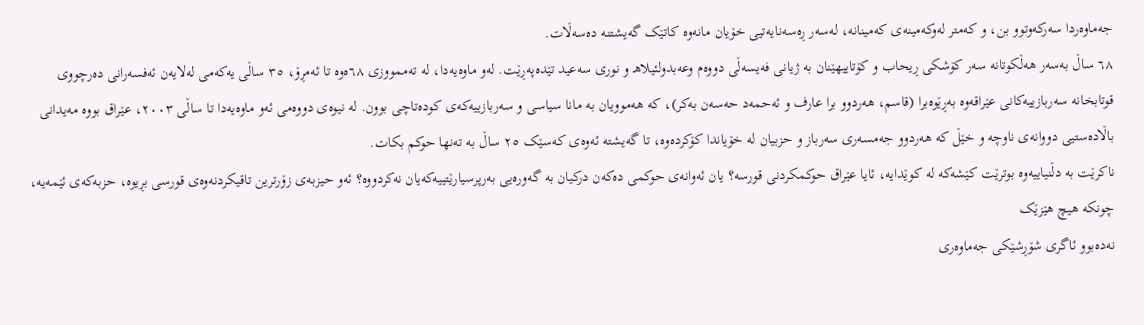جەماوەردا سەرکەوتوو بن، و کەمتر لەوکەمینەی کەمینانە، لەسەر ڕەسەنایەتیی خۆیان مانەوە کاتێک گەیشتنە دەسەڵات.
٦٨ ساڵ بەسەر هەڵکوتانە سەر کۆشکی ڕیحاب و کۆتاییهێنان بە ژیانی فەیسەڵی دووەم وعەبدولئیلاهـ و نوری سەعید تێدەپەڕێت. لەو ماوەیەدا، لە تەممووزی ٦٨ەوە تا ئەمڕۆ، ٣٥ ساڵی یەکەمی لەلایەن ئەفسەرانی دەرچووی قوتابخانە سەربازییەکانی عێراقەوە بەڕێوەبرا (قاسم، هەردوو برا عارف و ئەحمەد حەسەن بەکر)، کە هەموویان بە مانا سیاسی و سەربازییەکەی کودەتاچی بوون. لە نیوەی دووەمی ئەو ماوەیەدا تا ساڵی ٢٠٠٣، عێراق بووە مەیدانی باڵادەستیی دووانەی ناوچە و خێڵ کە هەردوو جەمسەری سەرباز و حزبیان لە خۆیاندا کۆکردەوە، تا گەیشتە ئەوەی کەسێک ٢٥ ساڵ بە تەنها حوکم بکات.
ناکرێت بە دڵنیاییەوە بوترێت کێشەکە لە کوێدایە، ئایا عێراق حوکمکردنی قورسە؟ یان ئەوانەی حوکمی دەکەن درکیان بە گەورەیی بەرپرسیارێتییەکەیان نەکردووە؟ ئەو حیزبەی زۆرترین تاقیکردنەوەی قورسی بڕیوە، حزبەکەی ئێمەیە، چونکە هیچ هێزێک
نەدەبوو ئاگری شۆڕشێکی جەماوەری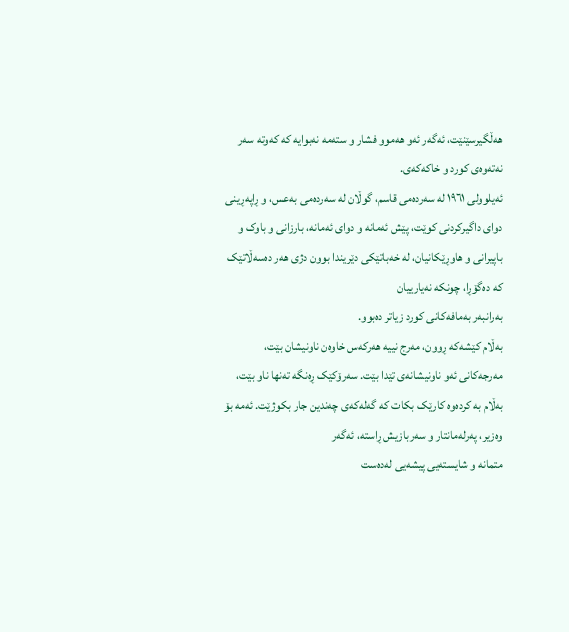هەڵگیرسێنێت، ئەگەر ئەو هەموو فشار و ستەمە نەبوایە کە کەوتە سەر نەتەوەی کورد و خاکەکەی.
ئەیلوولی ١٩٦١ لە سەردەمی قاسم، گوڵان لە سەردەمی بەعس، و ڕاپەڕینی دوای داگیرکردنی کوێت، پێش ئەمانە و دوای ئەمانە، بارزانی و باوک و باپیرانی و هاوڕێکانیان، لە خەباتێکی دێریندا بوون دژی هەر دەسەڵاتێک کە دەگۆڕا، چونکە نەیارییان
بەرانبەر بەمافەکانی کورد زیاتر دەبوو.
بەڵام کێشەکە ڕوون، مەرج نییە هەرکەس خاوەن ناونیشان بێت، مەرجەکانی ئەو ناونیشانەی تێدا بێت. سەرۆکێک ڕەنگە تەنها ناو بێت، بەڵام بە کردەوە کارێک بکات کە گەلەکەی چەندین جار بکوژێت. ئەمە بۆ وەزیر، پەرلەمانتار و سەربازیش ڕاستە، ئەگەر
متمانە و شایستەیی پیشەیی لەدەست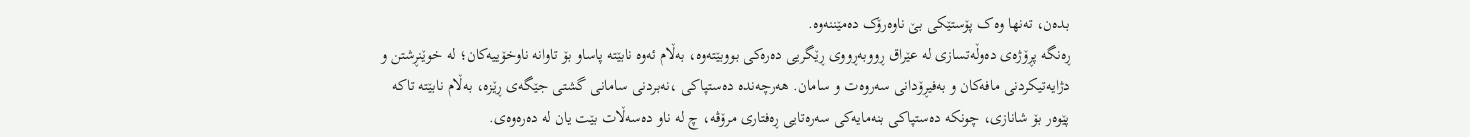بدەن، تەنها وەک پۆستێکی بێ ناوەرۆک دەمێننەوە.
ڕەنگە پڕۆژەی دەوڵەتسازی لە عێراق ڕووبەڕووی ڕێگریی دەرەکی بووبێتەوە، بەڵام ئەوە نابێتە پاساو بۆ تاوانە ناوخۆییەکان؛ لە خوێنڕشتن و دژایەتیکردنی مافەکان و بەفیڕۆدانی سەروەت و سامان. هەرچەندە دەستپاکی ،نەبردنی سامانی گشتی جێگەی ڕێزە، بەڵام نابێتە تاکە پێوەر بۆ شانازی، چونکە دەستپاکی بنەمایەکی سەرەتایی ڕەفتاری مرۆڤە، چ لە ناو دەسەڵات بێت یان لە دەرەوەی.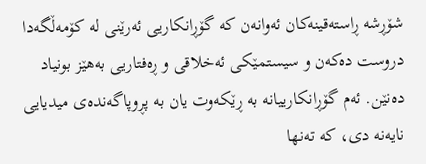شۆڕشە ڕاستەقینەکان ئەوانەن کە گۆڕانکاریی ئەرێنی لە کۆمەڵگەدا دروست دەکەن و سیستمێکی ئەخلاقی و ڕەفتاریی بەهێز بونیاد دەنێن. ئەم گۆڕانکارییانە بە ڕێکەوت یان بە پڕوپاگەندەی میدیایی نایەنە دی، کە تەنها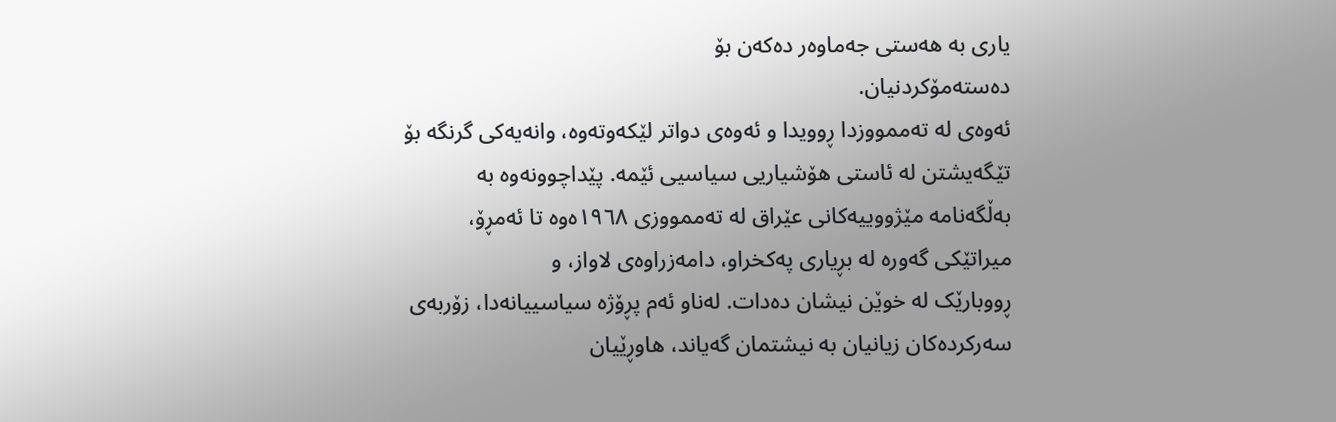یاری بە هەستی جەماوەر دەکەن بۆ
دەستەمۆکردنیان.
ئەوەی لە تەممووزدا ڕوویدا و ئەوەی دواتر لێکەوتەوە، وانەیەکی گرنگە بۆ تێگەیشتن لە ئاستی هۆشیاریی سیاسیی ئێمە. پێداچوونەوە بە بەڵگەنامە مێژووییەکانی عێراق لە تەممووزی ١٩٦٨ەوە تا ئەمڕۆ، میراتێکی گەورە لە بڕیاری پەکخراو، دامەزراوەی لاواز، و
ڕووبارێک لە خوێن نیشان دەدات. لەناو ئەم پڕۆژە سیاسییانەدا، زۆربەی سەرکردەکان زیانیان بە نیشتمان گەیاند، هاوڕێیان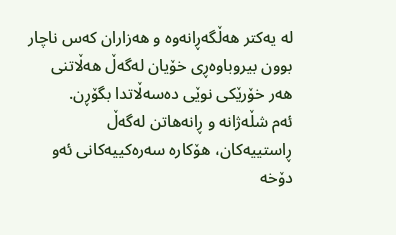لە یەکتر هەڵگەڕانەوە و هەزاران کەس ناچار بوون بیروباوەڕی خۆیان لەگەڵ هەڵاتنی هەر خۆرێکی نوێی دەسەڵاتدا بگۆڕن.
ئەم شڵەژانە و ڕانەهاتن لەگەڵ ڕاستییەکان، هۆکارە سەرەکییەکانی ئەو دۆخە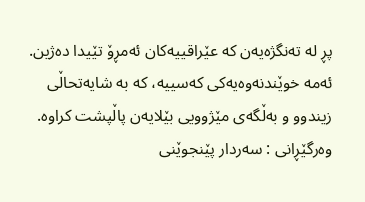پڕ لە تەنگژەیەن کە عێراقییەکان ئەمڕۆ تێیدا دەژین. ئەمە خوێندنەوەیەکی کەسییە، کە بە شایەتحاڵی زیندوو و بەڵگەی مێژوویی بێلایەن پاڵپشت کراوە.
وەرگێڕانی : سەردار پێنجوێنی